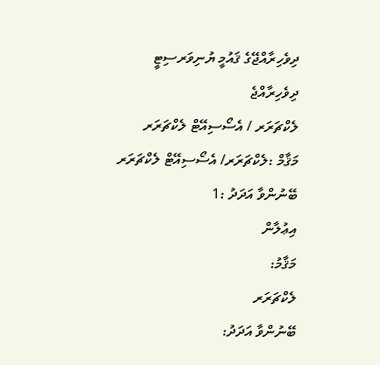ދިވެހިރާއްޖޭގެ ޤައުމީ ޔުނިވަރސިޓީ
ދިވެހިރާއްޖެ
ލެކްޗަރަރ / އެސޯސިއޭޓް ލެކްޗަރަރ
މަޤާމް :ލެކްޗަރަރ/ އެސޯސިއޭޓް ލެކްޗަރަރ
ބޭނުންވާ އަދަދު :1
އިޢުލާން
މަޤާމު:
ލެކްޗަރަރ
ބޭނުންވާ އަދަދު: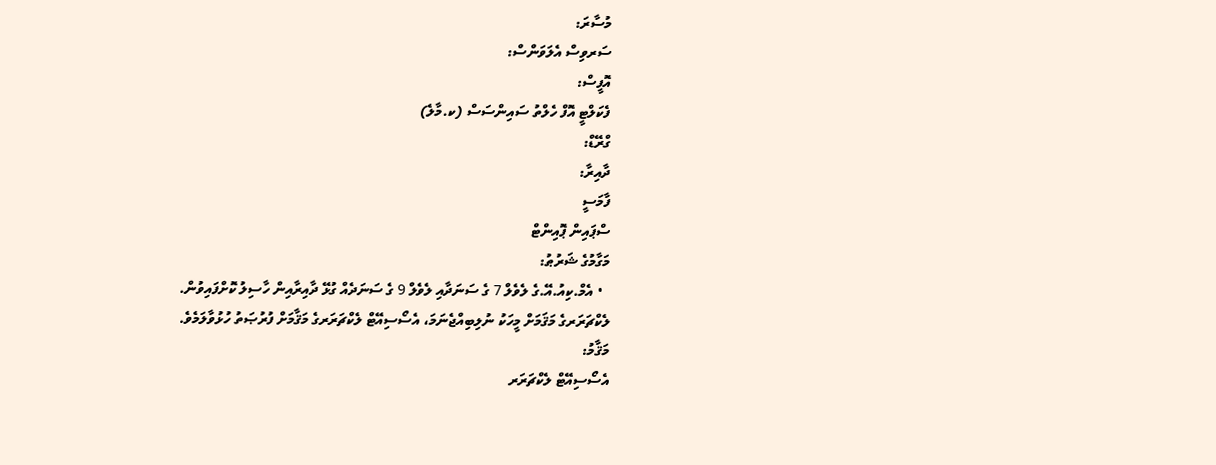މުސާރަ:
ސަރވިސް އެލަވަންސް:
އޮފީސް:
ފެކަލްޓީ އޮފް ހެލްތު ސައިންސަސް (ކ.މާލެ)
ގްރޭޑް:
ދާއިރާ:
ފާމަސީ
ސްޕައިން ޕޮއިންޓް
މަގާމުގެ ޝަރުޠު:
  • އެމް.ކިއު.އޭ.ގެ ލެވެލް 7 ގެ ސަނަދާއި ލެވެލް 9 ގެ ސަނަދެއް ގުޅޭ ދާއިރާއިން ހާސިލު ކޮށްފައިވުން.
ލެކްޗަރަރގެ މަޤަމަށް މީހަކު ނުލިބިއްޖެނަމަ، އެސޯސިއޭޓް ލެކްޗަރަރގެ މަޤާމަށް ފުރުޞަތު ހުޅުވާލަމެވެ.
މަޤާމު:
އެސޯސިއޭޓް ލެކްޗަރަރ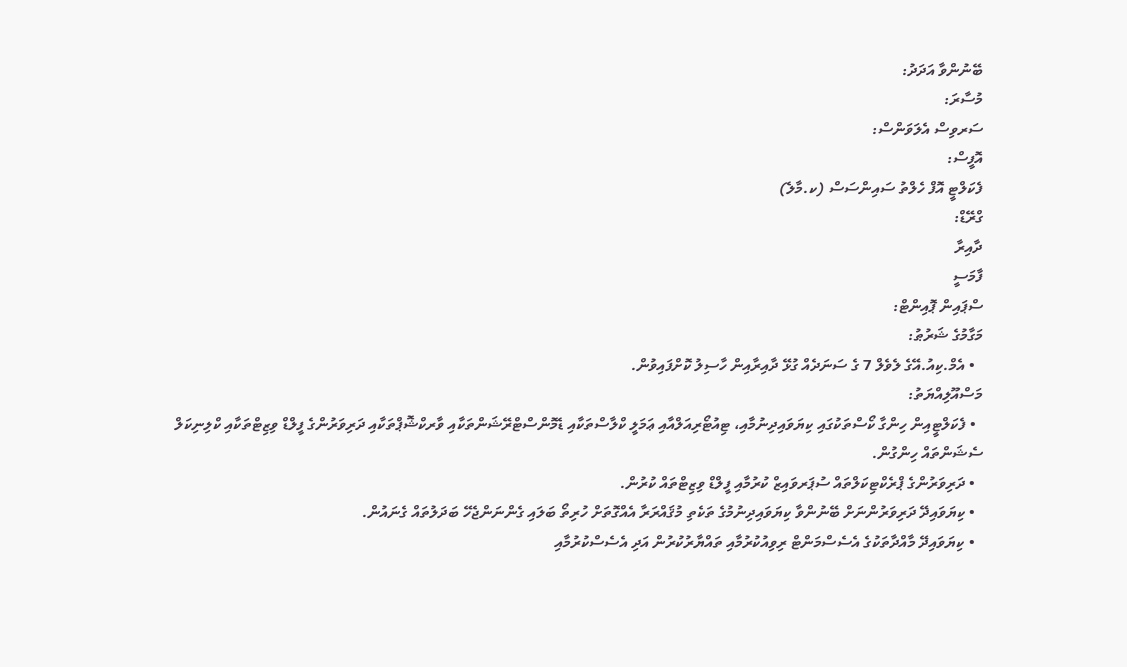ބޭނުންވާ އަދަދު:
މުސާރަ:
ސަރވިސް އެލަވަންސް:
އޮފީސް:
ފެކަލްޓީ އޮފް ހެލްތު ސައިންސަސް (ކ.މާލެ)
ގްރޭޑް:
ދާއިރާ
ފާމަސީ
ސްޕައިން ޕޮއިންޓް:
މަގާމުގެ ޝަރުޠު:
  • އެމް.ކިއު.އޭގެ ލެވެލް 7 ގެ ސަނަދެއް ގުޅޭ ދާއިރާއިން ހާސިލު ކޮށްފައިވުން.
މަސްއޫލިއްޔަތު:
  • ފެކަލްޓީއިން ހިންގާ ކޯސްތަކުގައި ކިޔަވައިދިނުމާއި، ޓިއުޓޯރިއަލްއާއި ޢަމަލީ ކްލާސްތަކާއި ޑެމޮންސްޓްރޭޝަންތަކާއި ވާރކްޝޮޕްތަކާއި ދަރިވަރުންގެ ފީލްޑް ވިޒިޓްތަކާއި ކްލިނިކަލް ސެޝަންތައް ހިންގުން.
  • ދަރިވަރުންގެ ޕްރެކްޓިކަލްތައް ސުޕަރވައިޒް ކުރުމާއި ފީލްޑް ވިޒިޓްތައް ކުރުން.
  • ކިޔަވައިދޭ ދަރިވަރުންނަށް ބޭނުންވާ ކިޔަވައިދިނުމުގެ ތަކެތި މުޤައްރަރާ އެއްގޮތަށް ހުރިތޯ ބަލައި ގެންނަންޖެހޭ ބަދަލުތައް ގެނައުން.
  • ކިޔަވައިދޭ މާއްދާތަކުގެ އެސެސްމަންޓް ރިވިއުކުރުމާއި ތައްޔާރުކުރުން އަދި އެސެސްކުރުމާއި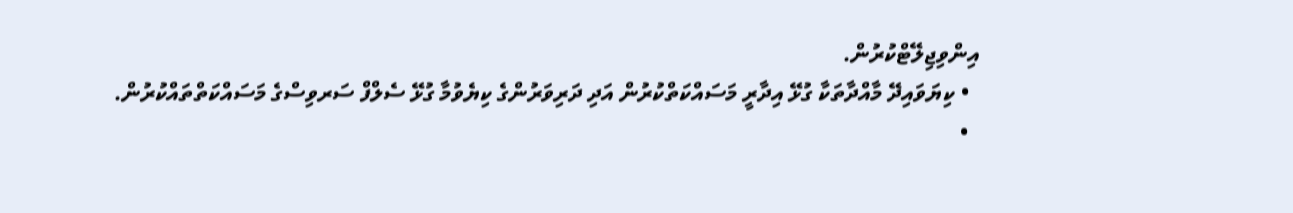އިންވިޖިލޭޓްކުރުން.
  • ކިޔަވައިދޭ މާއްދާތަކާ ގުޅޭ އިދާރީ މަސައްކަތްކުރުން އަދި ދަރިވަރުންގެ ކިޔެވުމާ ގުޅޭ ސެލްފް ސަރވިސްގެ މަސައްކަތްތައްކުރުން.
  •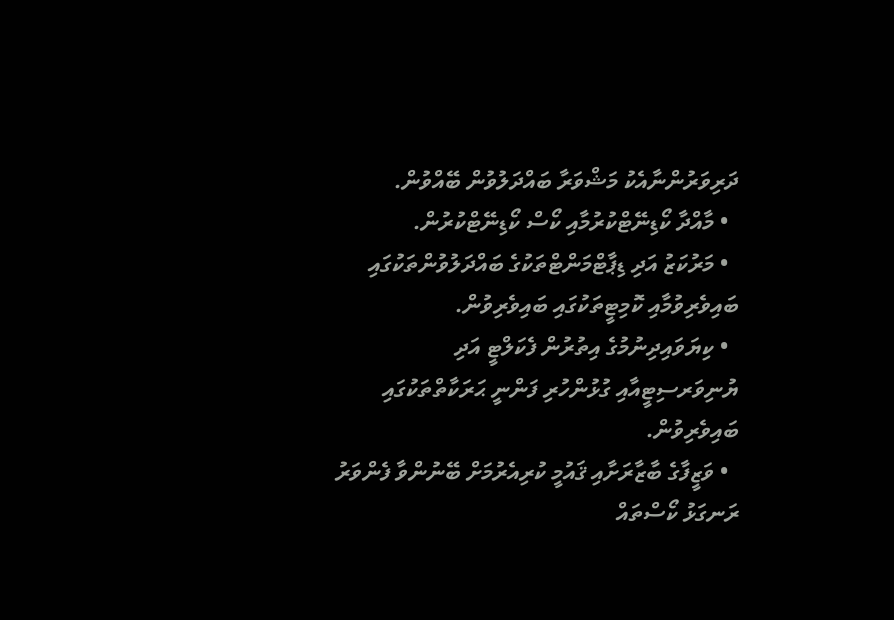ދަރިވަރުންނާއެކު މަޝްވަރާ ބައްދަލުވުން ބޭއްވުން.
  • މާއްދާ ކޯޑިނޭޓްކުރުމާއި ކޯސް ކޯޑިނޭޓްކުރުން.
  • މަރުކަޒު އަދި ޑިޕާޓްމަންޓްތަކުގެ ބައްދަލުވުންތަކުގައި ބައިވެރިވުމާއި ކޮމިޓީތަކުގައި ބައިވެރިވުން.
  • ކިޔަވައިދިނުމުގެ އިތުރުން ފެކަލްޓީ އަދި ޔުނިވަރސިޓީއާއި ގުޅުންހުރި ފަންނީ ޙަރަކާތްތަކުގައި ބައިވެރިވުން.
  • ވަޒީފާގެ ބާޒާރަށާއި ޤައުމީ ކުރިއެރުމަށް ބޭނުންވާ ފެންވަރު ރަނގަޅު ކޯސްތައް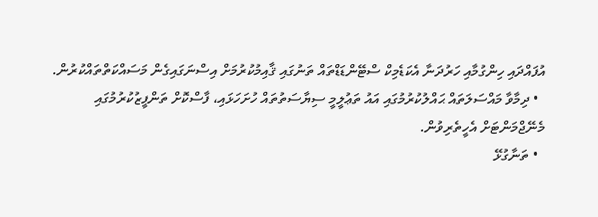އުފައްދައި ހިންގުމާއި ހަރުދަނާ އެކަޑެމިކް ސްޓޭންޑަޑްތައް ތަނުގައި ޤާއިމުކުރުމަށް އިސްނަގައިގެން މަސައްކަތްތައްކުރުން.
  • ދިމާވާ މައްސަލަތައް ޙައްލުކުރުމުގައި އައު ތަޢުލީމީ ސިޔާސަތުތައް ހުށަހަޅައި، ފާސްކޮށް ތަންފީޒުކުރުމުގައި މެނޭޖްމަންޓަށް އެހީތެރިވުން.
  • ތަނާގުޅޭ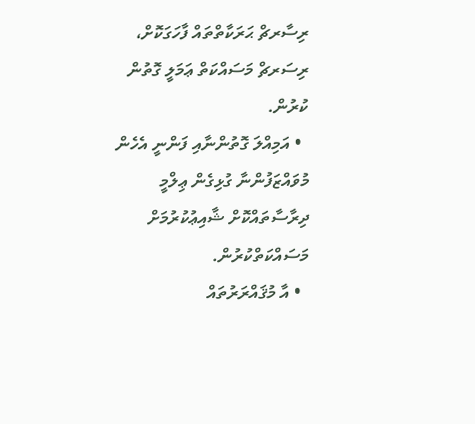ރިސާރޗް ޙަރަކާތްތައް ފާހަގަކޮށް، ރިސަރޗް މަސައްކަތް ޢަމަލީ ގޮތުން ކުރުން.
  • އަމިއްލަ ގޮތުންނާއި ފަންނީ އެހެން މުވައްޒަފުންނާ ގުޅިގެން ޢިލްމީ ދިރާސާތައްކޮށް ޝާއިޢުކުރުމަށް މަސައްކަތްކުރުން.
  • އާ މުޤައްރަރުތައް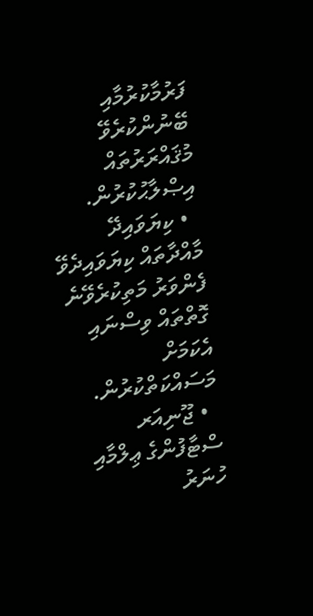ފަރުމާކުރުމާއި ބޭނުންކުރެވޭ މުޤައްރަރުތައް އިޞްލާޙުކުރުން.
  • ކިޔަވައިދޭ މާއްދާތައް ކިޔަވައިދެވޭ ފެންވަރު މަތިކުރެވޭނެ ގޮތްތައް ވިސްނައި އެކަމަށް މަސައްކަތްކުރުން.
  • ޖޫނިއަރ ސްޓާފުންގެ ޢިލްމާއި ހުނަރު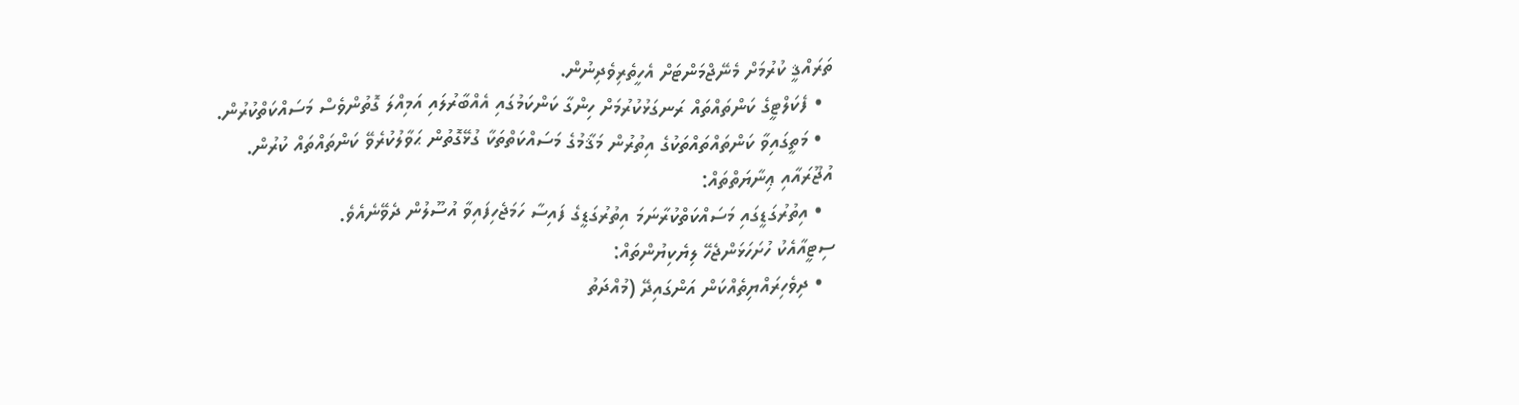ތަރައްޤީ ކުރުމަށް މެނޭޖްމަންޓަށް އެހީތެރިވެދިނުން.
  • ފެކަލްޓީގެ ކަންތައްތައް ރަނގަޅުކުރުމަށް ހިންގާ ކަންކަމުގައި އެއްބާރުލައި އަމިއްލަ ގޮތުންވެސް މަސައްކަތްކުރުން.
  • މަތީގައިވާ ކަންތައްތައްތަކުގެ އިތުރުން މަޤާމުގެ މަސައްކަތްތަކާ ގުޅޭގޮތުން ޙަވާލުކުރެވޭ ކަންތައްތައް ކުރުން.
އުޖޫރައާއި ޢިނާޔަތްތައް:
  • އިތުރުގަޑީގައި މަސައްކަތްކުރާނަމަ އިތުރުގަޑީގެ ފައިސާ ހަމަޖެހިފައިވާ އުސޫލުން ދެވޭނެއެވެ.
ސިޓީއާއެކު ހުށަހަޅަންޖެހޭ ލިޔެކިޔުންތައް:
  • ދިވެހިރައްޔިތެއްކަން އަންގައިދޭ (މުއްދަތު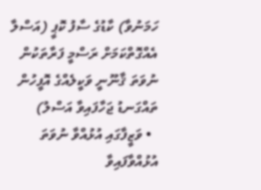ހަމަނުވާ) ކާޑުގެ ސާފު ކޮޕީ (އަސްލާ އެއްގޮތްކަމަށް ރަސްމީ ފަރާތަކުން ނުވަތަ ޤާނޫނީ ވަކީލެއްގެ އޮފީހުން ތައްގަނޑު ޖަހާފައިވާ އަސްލު)
  • ވަޒީފާގައި އުޅުއްވާ ނުވަތަ އުޅުއްވާފައިވާ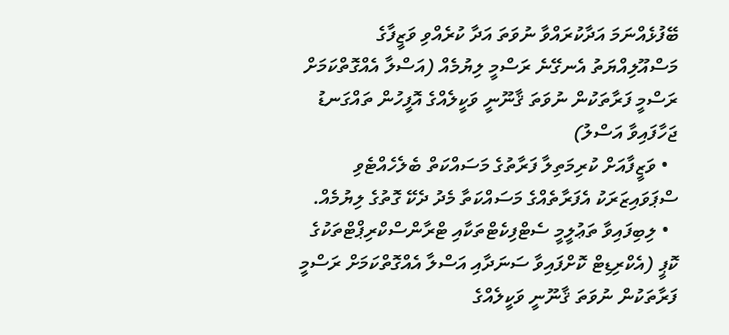ބޭފުޅެއްނަމަ އަދާކުރައްވާ ނުވަތަ އަދާ ކުރެއްވި ވަޒީފާގެ މަސްއޫލިއްޔަތު އެނގޭނެ ރަސްމީ ލިޔުމެއް (އަސްލާ އެއްގޮތްކަމަށް ރަސްމީ ފަރާތަކުން ނުވަތަ ޤާނޫނީ ވަކީލެއްގެ އޮފީހުން ތައްގަނޑު ޖަހާފައިވާ އަސްލު)
  • ވަޒީފާއަށް ކުރިމަތިލާ ފަރާތުގެ މަސައްކަތް ބެލެހެއްޓެވި ސްޕަވައިޒަރަކު އެފަރާތެއްގެ މަސައްކަތާ މެދު ދެކޭ ގޮތުގެ ލިޔުމެއް.
  • ލިބިފައިވާ ތަޢުލީމީ ސެޓްފިކެޓްތަކާއި ޓްރާންސްކްރިޕްޓްތަކުގެ ކޮޕީ (އެކްރިޑިޓް ކޮށްފައިވާ ސަނަދާއި އަސްލާ އެއްގޮތްކަމަށް ރަސްމީ ފަރާތަކުން ނުވަތަ ޤާނޫނީ ވަކީލެއްގެ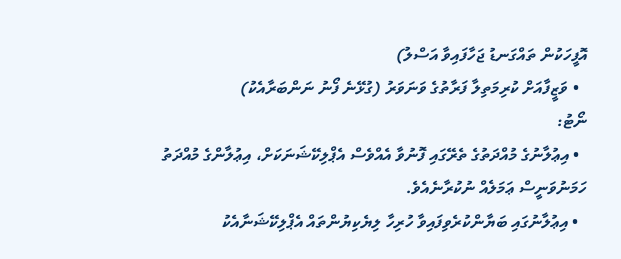އޮފީހަކުން ތައްގަނޑު ޖަހާފައިވާ އަސްލު)
  • ވަޒީފާއަށް ކުރިމަތިލާ ފަރާތުގެ ވަނަވަރު (ގުޅޭނެ ފޯނު ނަންބަރާއެކު)
ނޯޓު:
  • އިޢުލާނުގެ މުއްދަތުގެ ތެރޭގައި ފޮނުވާ އެއްވެސް އެޕްލިކޭޝަނަކަށް، އިޢުލާންގެ މުއްދަތު ހަމަނުވަނީސް ޢަމަލެއް ނުކުރާނެއެވެ.
  • އިޢުލާނުގައި ބަޔާންކުރެވިފައިވާ ހުރިހާ ލިޔެކިޔުންތައް އެޕްލިކޭޝަނާއެކު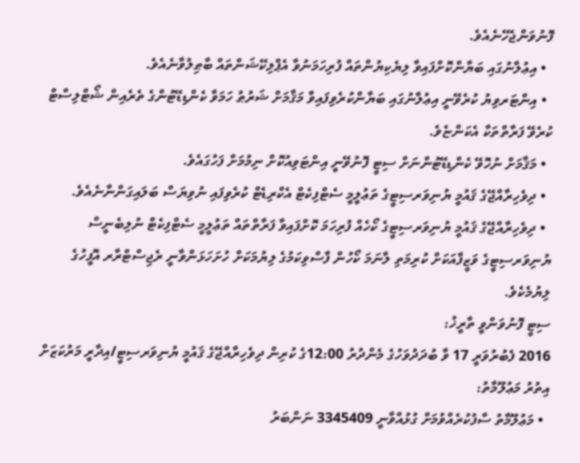ފޮނުވަންޖެހޭނެއެވެ.
  • އިޢުލާނުގައި ބަޔާންކޮށްފައިވާ ލިޔެކިޔުންތައް ފުރިހަމަނުވާ އެޕްލިކޭޝަންތައް ބާޠިލުވާނެއެވެ.
  • އިންޓަރވިޔު ކުރެވޭނީ އިޢުލާނުގައި ބަޔާންކުރެވިފައިވާ މަޤާމަށް ޝަރުޠު ހަމަވާ ކެންޑިޑޭޓުންގެ ތެރެއިން ޝޯޓްލިސްޓް ކުރެވޭ ފަރާތްތަކާ އެކަންޏެވެ.
  • މަޤާމަށް ނުހޮވޭ ކެންޑިޑޭޓުންނަށް ސިޓީ ފޮނުވޭނީ އިންޓަވިއުކޮށް ނިމުމަށް ފަހުގައެވެ.
  • ދިވެހިރާއްޖޭގެ ޤައުމީ ޔުނިވަރސިޓީގެ ތަޢުލީމީ ސެޓްފިކެޓް އެކްރިޑެޓް ކުރެވިފައި ނުވިޔަސް ބަލައިގަންނާނެއެވެ.
  • ދިވެހިރާއްޖޭގެ ޤައުމީ ޔުނިވަރސިޓީގެ ކޯހެއް ފުރިހަމަ ކޮށްފައިވާ ފަރާތްތައް ތަޢުލީމީ ސެޓްފިކެޓް ނުލިބެނީސް ޔުނިވަރސިޓީގެ ވަޒީފާއަކަށް ކުރިމަތި ލާނަމަ ކޯހުން ފާސްވިކަމުގެ ލިޔުމަކަށް ހުށަހަޅަންވާނީ ރެޖިސްޓްރާރ އޮފީހުގެ ލިޔުމެކެވެ.
ސިޓީ ފޮނުވަންވީ ތާރީޚު:
2016 ފެބުރުވަރީ 17 ވާ ބުދަދުވަހުގެ މެންދުރު 12:00ގެ ކުރިން ދިވެހިރާއްޖޭގެ ޤައުމީ ޔުނިވަރސިޓީ/އިދާރީ މަރުކަޒަށް
އިތުރު މަޢުލޫމާތު:
  • މަޢުލޫމާތު ސާފުކުރެއްވުމަށް ގުޅުއްވާނީ 3345409 ނަންބަރު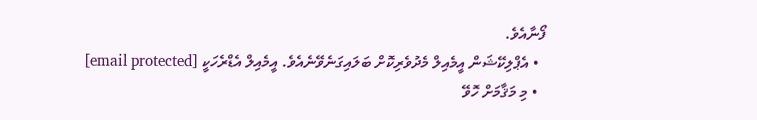ފޯނާއެވެ.
  • އެޕްލިކޭޝަން އީމެއިލް މެދުވެރިކޮށް ބަލައިގަނެވޭނެއެވެ. އީމެއިލް އެޑްރެހަކީ [email protected]
  • މި މަޤާމަށް ހޮވޭ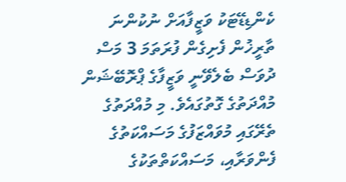ކެންޑިޑޭޓަކު ވަޒީފާއަށް ނުކުންނަ ތާރީޚުން ފެށިގެން ފުރަތަމަ 3 މަސް ދުވަސް ބެލެވޭނީ ވަޒީފާގެ ޕްރޮބޭޝަން މުއްދަތުގެ ގޮތުގައެވެ. މި މުއްދަތުގެ ތެރޭގައި މުވައްޒަފުގެ މަސައްކަތުގެ ފެންވަރާއި، މަސައްކަތްތަކުގެ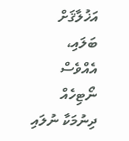އަޚުލާޤަށް ބަލައި، އެއްވެސް ނޯޓިހެއް ދިނުމަކާ ނުލައި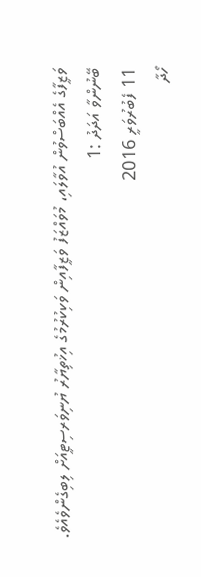ވަޒީފާގެ އެއްބަސްވުން އުވާލައި، މުވައްޒަފު ވަޒީފާއިން ވަކިކުރުމުގެ އިޚުތިޔާރު ޔުނިވަރސިޓީއަށް ލިބިގެންވެއެވެ.
ބޭނުންވާ އަދަދު :1
11 ފެބުރުވަރީ 2016
ހޯދާ